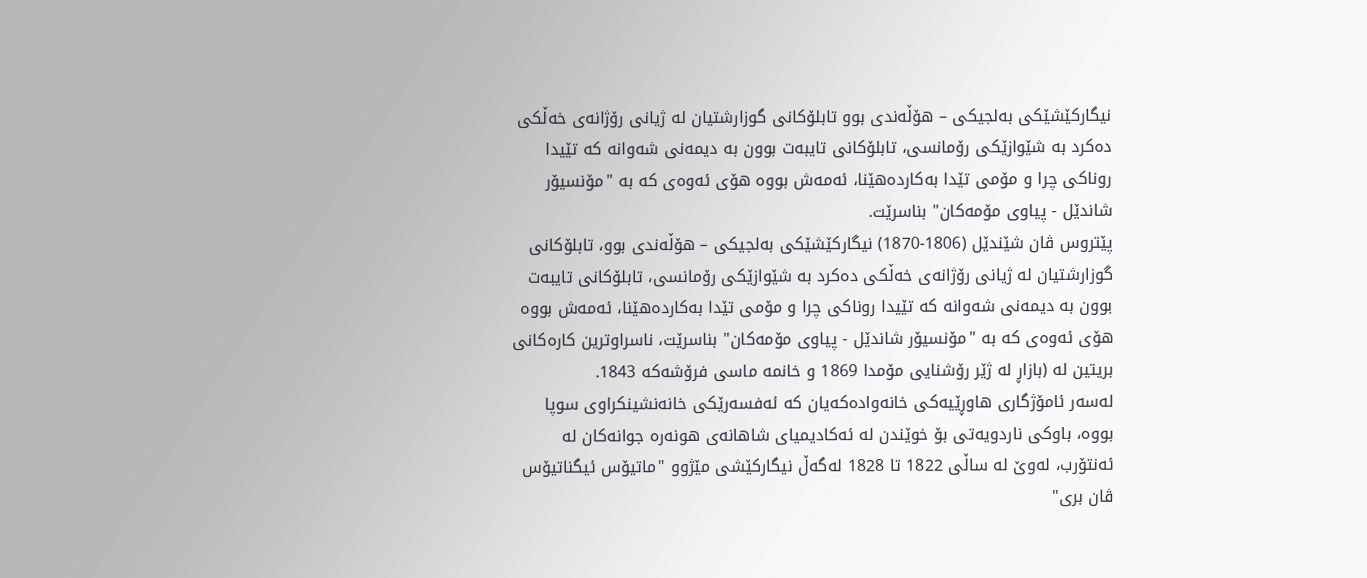نیگارکێشێکی بەلجیکی – هۆڵەندی بوو تابلۆکانی گوزارشتیان لە ژیانی رۆژانەی خەڵکی دەکرد بە شێوازێکی رۆمانسی، تابلۆکانی تایبەت بوون بە دیمەنی شەوانە کە تێیدا روناکی چرا و مۆمی تێدا بەکاردەهێنا، ئەمەش بووە هۆی ئەوەی کە بە "مۆنسیۆر شاندێل - پیاوی مۆمەکان" بناسرێت.
پێتروس ڤان شێندێل (1806-1870) نیگارکێشێکی بەلجیکی – هۆڵەندی بوو، تابلۆکانی گوزارشتیان لە ژیانی رۆژانەی خەڵکی دەکرد بە شێوازێکی رۆمانسی، تابلۆکانی تایبەت بوون بە دیمەنی شەوانە کە تێیدا روناکی چرا و مۆمی تێدا بەکاردەهێنا، ئەمەش بووە هۆی ئەوەی کە بە "مۆنسیۆر شاندێل - پیاوی مۆمەکان" بناسرێت، ناسراوترین کارەکانی بریتین لە (بازاڕ لە ژێر رۆشنایی مۆمدا 1869 و خانمە ماسی فرۆشەکە 1843.
لەسەر ئامۆژگاری هاوڕێیەکی خانەوادەکەیان کە ئەفسەرێکی خانەنشینکراوی سوپا بووە، باوکی ناردویەتی بۆ خوێندن لە ئەکادیمیای شاهانەی هونەرە جوانەکان لە ئەنتۆرب، لەوێ لە ساڵی 1822 تا 1828 لەگەڵ نیگارکێشی مێژوو "ماتیۆس ئیگناتیۆس ڤان بری"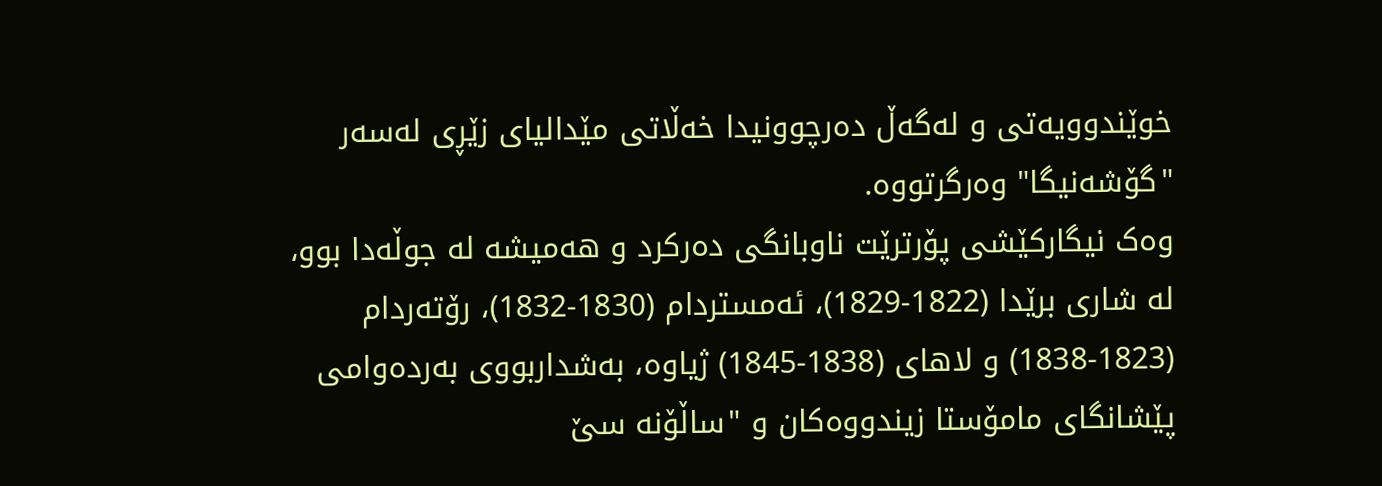خوێندوویەتی و لەگەڵ دەرچوونیدا خەڵاتی مێدالیای زێڕی لەسەر "گۆشەنیگا" وەرگرتووە.
وەک نیگارکێشی پۆرترێت ناوبانگی دەرکرد و هەمیشە لە جوڵەدا بوو، لە شاری برێدا (1822-1829)، ئەمستردام (1830-1832)، رۆتەردام (1823-1838) و لاهای (1838-1845) ژیاوە، بەشداربووی بەردەوامی پێشانگای مامۆستا زیندووەکان و "ساڵۆنە سێ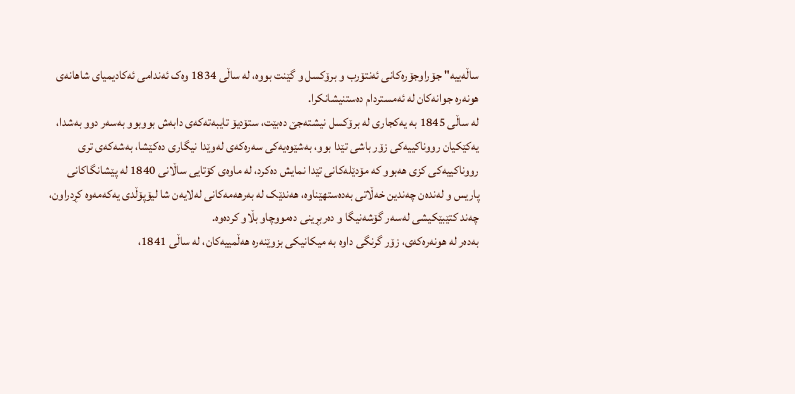ساڵەییە" جۆراوجۆرەکانی ئەنتۆرب و برۆکسل و گێنت بووە، لە ساڵی 1834 وەک ئەندامی ئەکادیمیای شاهانەی هونەرە جوانەکان لە ئەمستردام دەستنیشانکرا.
لە ساڵی 1845 بە یەکجاری لە برۆکسل نیشتەجێ دەبێت، ستۆدیۆ تایبەتەکەی دابەش بووبوو بەسەر دوو بەشدا، یەکێکیان رووناکییەکی زۆر باشی تێدا بوو، بەشێوەیەکی سەرەکەی لەوێدا نیگاری دەکێشا، بەشەکەی تری رووناکییەکی کزی هەبوو کە مۆدێلەکانی تێدا نمایش دەکرد، لە ماوەی کۆتایی ساڵانی 1840 لە پێشانگاکانی پاریس و لەندەن چەندین خەڵاتی بەدەستهێناوە، هەندێک لە بەرهەمەکانی لەلایەن شا لیۆپۆڵدی یەکەمەوە کڕدراون، چەند کتێبێکیشی لەسەر گۆشەنیگا و دەربڕینی دەمووچاو بڵاو کردەوە.
بەدەر لە هونەرەکەی، زۆر گرنگی داوە بە میکانیکی بزوێنەرە هەڵمییەکان، لە ساڵی 1841،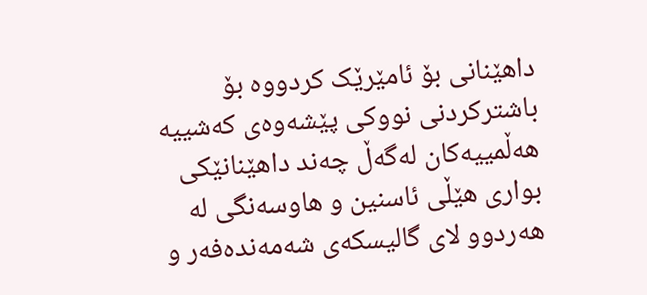داهێنانی بۆ ئامێرێک کردووە بۆ باشترکردنی نووکی پێشەوەی کەشییە هەڵمییەکان لەگەڵ چەند داهێنانێکی بواری هێڵی ئاسنین و هاوسەنگی لە هەردوو لای گالیسکەی شەمەندەفەر و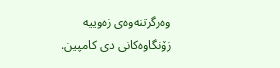وەرگرتنەوەی زەوییە زۆنگاوەکانی دی کامپین.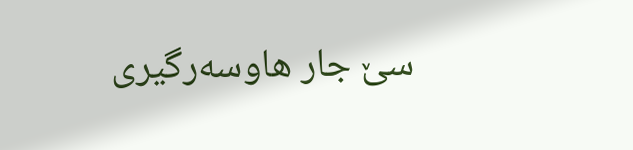سێ جار هاوسەرگیری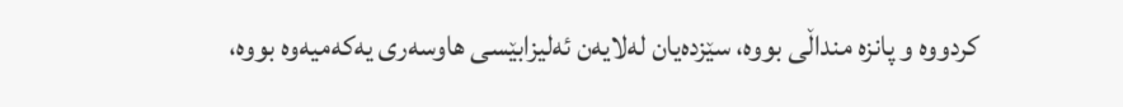کردووە و پانزە منداڵی بووە، سێزدەیان لەلایەن ئەلیزابێسی هاوسەری یەکەمیەوە بووە،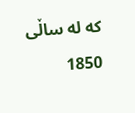کە لە ساڵی 1850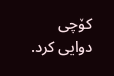کۆچی دوایی کرد.